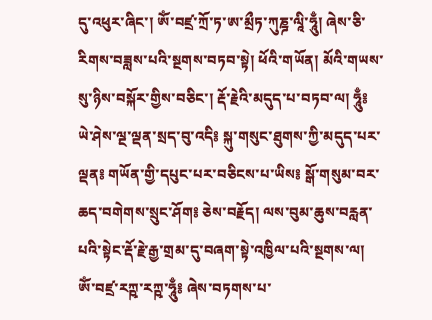དུ་འཕུར་ཞིང་། ཨོཾ་བཛྲ་ཀྲོ་ཏ་ཨ་མྲྀཏ་ཀུཎྜ་ལཱི་ཧཱུྃ། ཞེས་ཅི་རིགས་བཟླས་པའི་སྔགས་བཏབ་སྟེ། ཕོའི་གཡོན། མོའི་གཡས་སུ་ཉིས་བསྐོར་གྱིས་བཅིང་། རྡོ་རྗེའི་མདུད་པ་བཏབ་ལ། ཧཱུྃ༔ ཡེ་ཤེས་ལྔ་ལྡན་སྲད་བུ་འདི༔ སྐུ་གསུང་ཐུགས་ཀྱི་མདུད་པར་ལྡན༔ གཡོན་གྱི་དཔུང་པར་བཅིངས་པ་ཡིས༔ སྒོ་གསུམ་བར་ཆད་བགེགས་སྲུང་ཤོག༔ ཅེས་བརྗོད། ལས་བུམ་ཆུས་བརླན་པའི་སྟེང་རྡོ་རྗེ་རྒྱ་གྲམ་དུ་བཞག་སྟེ་འཁྱིལ་པའི་སྔགས་ལ། ཨོཾ་བཛྲ་རཀྵ་རཀྵ་ཧཱུྃ༔ ཞེས་བཏགས་པ་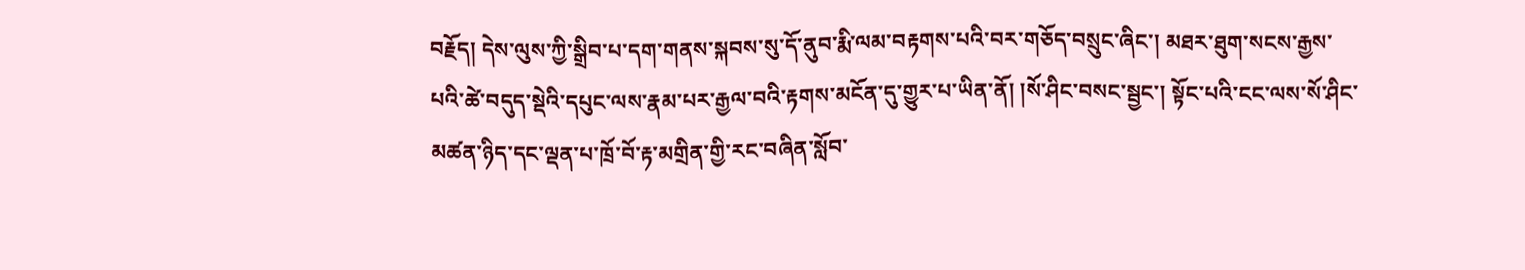བརྗོད། དེས་ལུས་ཀྱི་སྒྲིབ་པ་དག་གནས་སྐབས་སུ་དོ་ནུབ་རྨི་ལམ་བརྟགས་པའི་བར་གཅོད་བསྲུང་ཞིང་། མཐར་ཐུག་སངས་རྒྱས་པའི་ཚེ་བདུད་སྡེའི་དཔུང་ལས་རྣམ་པར་རྒྱལ་བའི་རྟགས་མངོན་དུ་གྱུར་པ་ཡིན་ནོ། །སོ་ཤིང་བསང་སྦྱང་། སྟོང་པའི་ངང་ལས་སོ་ཤིང་མཚན་ཉིད་དང་ལྡན་པ་ཁྲོ་བོ་རྟ་མགྲིན་གྱི་རང་བཞིན་སློབ་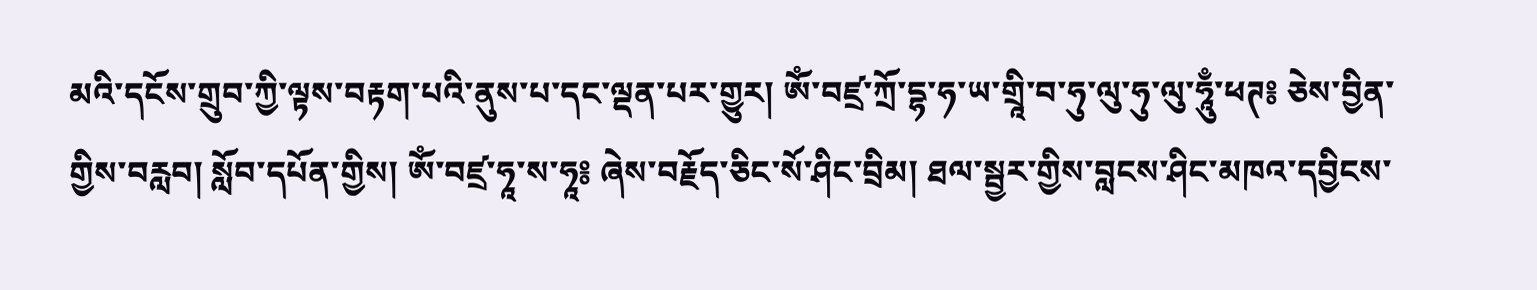མའི་དངོས་གྲུབ་ཀྱི་ལྟས་བརྟག་པའི་ནུས་པ་དང་ལྡན་པར་གྱུར། ཨོཾ་བཛྲ་ཀྲོ་དྷ་ཧ་ཡ་གྲཱི་བ་ཧུ་ལུ་ཧུ་ལུ་ཧཱུྃ་ཕཊ༔ ཅེས་བྱིན་གྱིས་བརླབ། སློབ་དཔོན་གྱིས། ཨོཾ་བཛྲ་ཧཱ་ས་ཧཱ༔ ཞེས་བརྗོད་ཅིང་སོ་ཤིང་བྲིམ། ཐལ་སྦྱར་གྱིས་བླངས་ཤིང་མཁའ་དབྱིངས་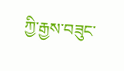ཀྱི་རྒྱས་བཟུང་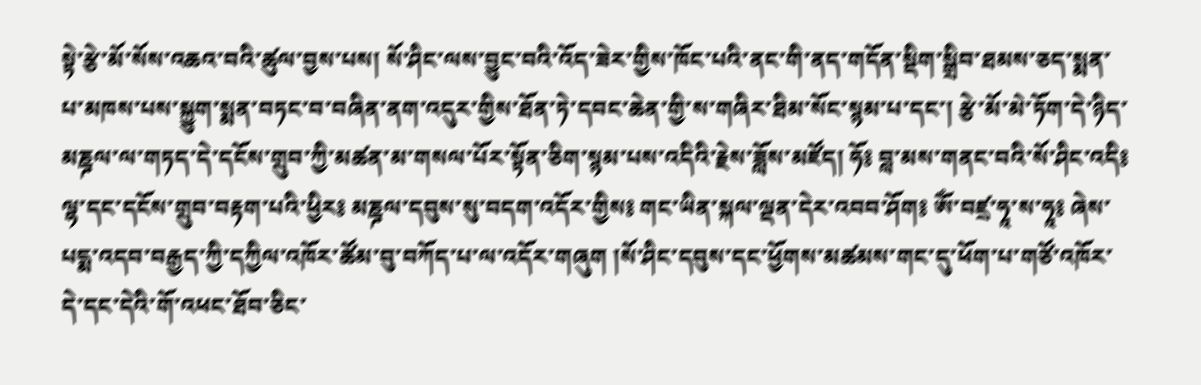སྟེ་རྩེ་མོ་སོས་འཆའ་བའི་ཚུལ་བྱས་པས། སོ་ཤིང་ལས་བྱུང་བའི་འོད་ཟེར་གྱིས་ཁོང་པའི་ནང་གི་ནད་གདོན་སྡིག་སྒྲིབ་ཐམས་ཅད་སྨན་པ་མཁས་པས་སྐྱུག་སྨན་བཏང་བ་བཞིན་ནག་འདུར་གྱིས་ཐོན་ཏེ་དབང་ཆེན་གྱི་ས་གཞིར་ཐིམ་སོང་སྙམ་པ་དང་། རྩེ་མོ་མེ་ཏོག་དེ་ཉིད་མཎྜལ་ལ་གཏད་དེ་དངོས་གྲུབ་ཀྱི་མཚན་མ་གསལ་པོར་སྟོན་ཅིག་སྙམ་པས་འདིའི་རྗེས་ཟློས་མཛོད། ཧོ༔ བླ་མས་གནང་བའི་སོ་ཤིང་འདི༔ ལྷ་དང་དངོས་གྲུབ་བརྟག་པའི་ཕྱིར༔ མཎྜལ་དབུས་སུ་བདག་འདོར་གྱིས༔ གང་ཡིན་སྐལ་ལྡན་དེར་འབབ་ཤོག༔ ཨོཾ་བཛྲ་ཧཱ་ས་ཧཱ༔ ཞེས་པདྨ་འདབ་བརྒྱད་ཀྱི་དཀྱིལ་འཁོར་ཚོམ་བུ་བཀོད་པ་ལ་འདོར་གཞུག །སོ་ཤིང་དབུས་དང་ཕྱོགས་མཚམས་གང་དུ་ཕོག་པ་གཙོ་འཁོར་དེ་དང་དེའི་གོ་འཕང་ཐོབ་ཅིང་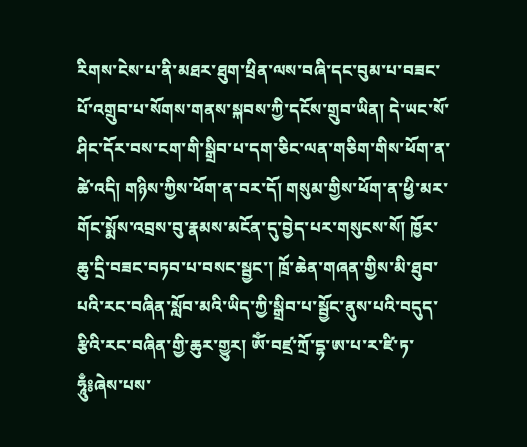རིགས་ངེས་པ་ནི་མཐར་ཐུག་ཕྲིན་ལས་བཞི་དང་བུམ་པ་བཟང་པོ་འགྲུབ་པ་སོགས་གནས་སྐབས་ཀྱི་དངོས་གྲུབ་ཡིན། དེ་ཡང་སོ་ཤིང་དོར་བས་ངག་གི་སྒྲིབ་པ་དག་ཅིང་ལན་གཅིག་གིས་ཕོག་ན་ཚེ་འདི། གཉིས་ཀྱིས་ཕོག་ན་བར་དོ། གསུམ་གྱིས་ཕོག་ན་ཕྱི་མར་གོང་སྨོས་འབྲས་བུ་རྣམས་མངོན་དུ་བྱེད་པར་གསུངས་སོ། ཁྱོར་ཆུ་དྲི་བཟང་བཏབ་པ་བསང་སྦྱང་། ཁྲོ་ཆེན་གཞན་གྱིས་མི་ཐུབ་པའི་རང་བཞིན་སློབ་མའི་ཡིད་ཀྱི་སྒྲིབ་པ་སྦྱོང་ནུས་པའི་བདུད་རྩིའི་རང་བཞིན་གྱི་ཆུར་གྱུར། ཨོཾ་བཛྲ་ཀྲོ་དྷ་ཨ་པ་ར་ཛི་ཏ་ཧཱུྃ༔ཞེས་པས་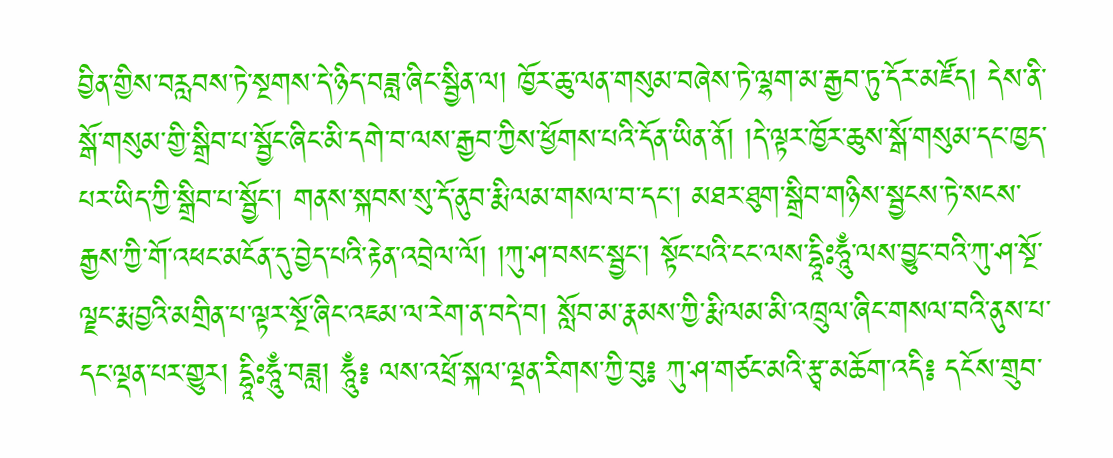བྱིན་གྱིས་བརླབས་ཏེ་སྔགས་དེ་ཉིད་བཟླ་ཞིང་སྦྱིན་ལ། ཁྱོར་ཆུ་ལན་གསུམ་བཞེས་ཏེ་ལྷག་མ་རྒྱབ་ཏུ་དོར་མཛོད། དེས་ནི་སྒོ་གསུམ་གྱི་སྒྲིབ་པ་སྦྱོང་ཞིང་མི་དགེ་བ་ལས་རྒྱབ་ཀྱིས་ཕྱོགས་པའི་དོན་ཡིན་ནོ། །དེ་ལྟར་ཁྱོར་ཆུས་སྒོ་གསུམ་དང་ཁྱད་པར་ཡིད་ཀྱི་སྒྲིབ་པ་སྦྱོང་། གནས་སྐབས་སུ་དོ་ནུབ་རྨི་ལམ་གསལ་བ་དང་། མཐར་ཐུག་སྒྲིབ་གཉིས་སྦྱངས་ཏེ་སངས་རྒྱས་ཀྱི་གོ་འཕང་མངོན་དུ་བྱེད་པའི་རྟེན་འབྲེལ་ལོ། །ཀུ་ཤ་བསང་སྦྱང་། སྟོང་པའི་ངང་ལས་དྷཱིཿཧཱུྃ་ལས་བྱུང་བའི་ཀུ་ཤ་སྔོ་ལྗང་རྨ་བྱའི་མགྲིན་པ་ལྟར་སྔོ་ཞིང་འཇམ་ལ་རེག་ན་བདེ་བ། སློབ་མ་རྣམས་ཀྱི་རྨི་ལམ་མི་འཁྲུལ་ཞིང་གསལ་བའི་ནུས་པ་དང་ལྡན་པར་གྱུར། དྷཱིཿཧཱུྃ་བཟླ། ཧཱུྃ༔ ལས་འཕྲོ་སྐལ་ལྡན་རིགས་ཀྱི་བུ༔ ཀུ་ཤ་གཙང་མའི་རྩྭ་མཆོག་འདི༔ དངོས་གྲུབ་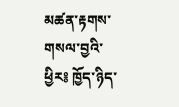མཚན་རྟགས་གསལ་བྱའི་ཕྱིར༔ ཁྱོད་ཉིད་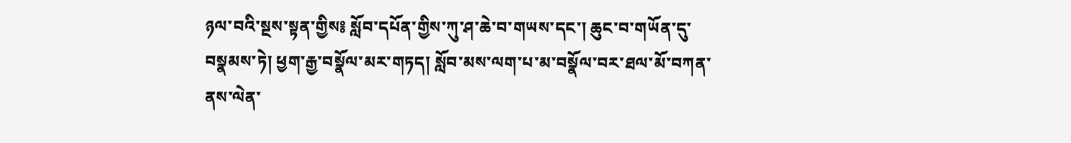ཉལ་བའི་སྔས་སྟན་གྱིས༔ སློབ་དཔོན་གྱིས་ཀུ་ཤ་ཆེ་བ་གཡས་དང་། ཆུང་བ་གཡོན་དུ་བསྣམས་ཏེ། ཕྱག་རྒྱ་བསྣོལ་མར་གཏད། སློབ་མས་ལག་པ་མ་བསྣོལ་བར་ཐལ་མོ་བཀན་ནས་ལེན་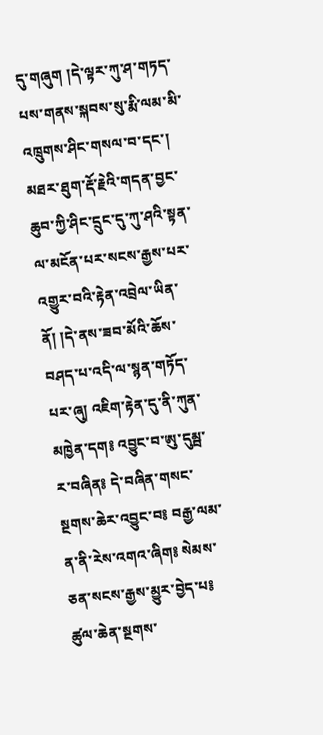དུ་གཞུག །དེ་ལྟར་ཀུ་ཤ་གཏད་པས་གནས་སྐབས་སུ་རྨི་ལམ་མི་འཁྲུགས་ཤིང་གསལ་བ་དང་། མཐར་ཐུག་རྡོ་རྗེའི་གདན་བྱང་ཆུབ་ཀྱི་ཤིང་དྲུང་དུ་ཀུ་ཤའི་སྟན་ལ་མངོན་པར་སངས་རྒྱས་པར་འགྱུར་བའི་རྟེན་འབྲེལ་ཡིན་ནོ། །དེ་ནས་ཟབ་མོའི་ཆོས་བཤད་པ་འདི་ལ་སྙན་གཏོད་པར་ཞུ། འཇིག་རྟེན་དུ་ནི་ཀུན་མཁྱེན་དག༔ འབྱུང་བ་ཨུ་དུམྦ་ར་བཞིན༔ དེ་བཞིན་གསང་སྔགས་ཆེར་འབྱུང་བ༔ བརྒྱ་ལམ་ན་ནི་རེས་འགའ་ཞིག༔ སེམས་ཅན་སངས་རྒྱས་མྱུར་བྱེད་པ༔ ཚུལ་ཆེན་སྔགས་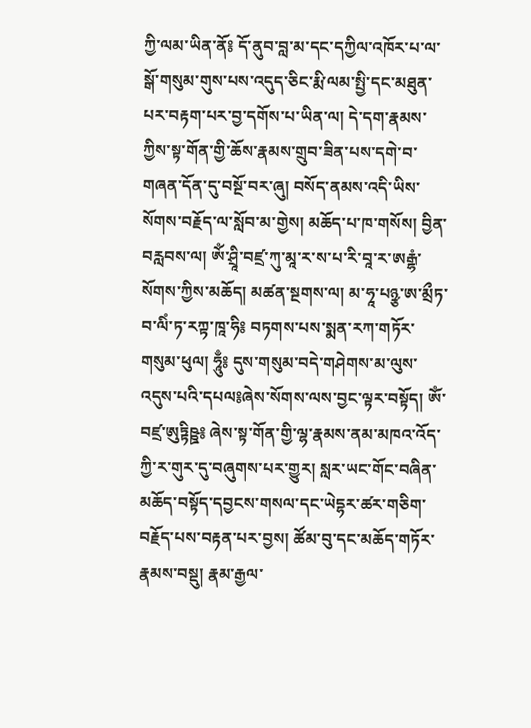ཀྱི་ལམ་ཡིན་ནོ༔ དོ་ནུབ་བླ་མ་དང་དཀྱིལ་འཁོར་པ་ལ་སྒོ་གསུམ་གུས་པས་འདུད་ཅིང་རྨི་ལམ་སྤྱི་དང་མཐུན་པར་བརྟག་པར་བྱ་དགོས་པ་ཡིན་ལ། དེ་དག་རྣམས་ཀྱིས་སྟ་གོན་གྱི་ཆོས་རྣམས་གྲུབ་ཟིན་པས་དགེ་བ་གཞན་དོན་དུ་བསྔོ་བར་ཞུ། བསོད་ནམས་འདི་ཡིས་སོགས་བརྗོད་ལ་སློབ་མ་གྱེས། མཆོད་པ་ཁ་གསོས། བྱིན་བརླབས་ལ། ཨོཾ་ཤྲཱི་བཛྲ་ཀུ་མཱ་ར་ས་པ་རི་བཱ་ར་ཨརྒྷཾ་སོགས་ཀྱིས་མཆོད། མཚན་སྔགས་ལ། མ་ཧཱ་པཉྩ་ཨ་མྲྀཏ་བ་ལིཾ་ཏ་རཀྟ་ཁཱ་ཧི༔ བཏགས་པས་སྨན་རཀ་གཏོར་གསུམ་ཕུལ། ཧཱུྃ༔ དུས་གསུམ་བདེ་གཤེགས་མ་ལུས་འདུས་པའི་དཔལ༔ཞེས་སོགས་ལས་བྱང་ལྟར་བསྟོད། ཨོཾ་བཛྲ་ཨུཏྟིཥྛ༔ ཞེས་སྟ་གོན་གྱི་ལྷ་རྣམས་ནམ་མཁའ་འོད་ཀྱི་ར་གུར་དུ་བཞུགས་པར་གྱུར། སླར་ཡང་གོང་བཞིན་མཆོད་བསྟོད་དབྱངས་གསལ་དང་ཡེདྷར་ཚར་གཅིག་བརྗོད་པས་བརྟན་པར་བྱས། ཚོམ་བུ་དང་མཆོད་གཏོར་རྣམས་བསྡུ། རྣམ་རྒྱལ་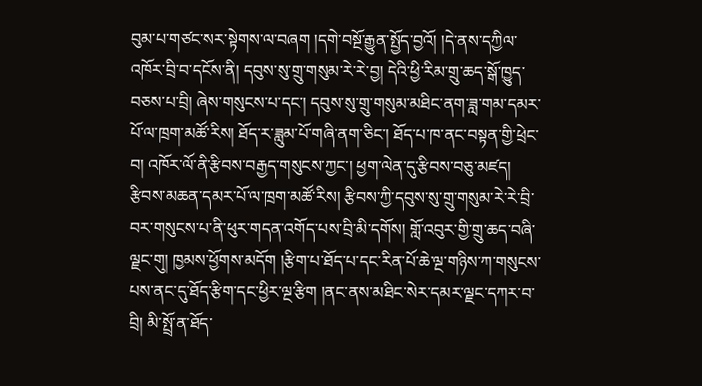བུམ་པ་གཙང་སར་སྟེགས་ལ་བཞག །དགེ་བསྔོ་རྒྱུན་སྤྱོད་བྱའོ། །དེ་ནས་དཀྱིལ་འཁོར་བྲི་བ་དངོས་ནི། དབུས་སུ་གྲུ་གསུམ་རེ་རེ་བྱ། དེའི་ཕྱི་རིམ་གྲུ་ཆད་སྒོ་ཁྱུད་བཅས་པ་བྲི། ཞེས་གསུངས་པ་དང་། དབུས་སུ་གྲུ་གསུམ་མཐིང་ནག་ཟླ་གམ་དམར་པོ་ལ་ཁྲག་མཚོ་རིས། ཐོད་ར་ཟླུམ་པོ་གཞི་ནག་ཅིང་། ཐོད་པ་ཁ་ནང་བསྟན་གྱི་ཕྲེང་བ། འཁོར་ལོ་ནི་རྩིབས་བརྒྱད་གསུངས་ཀྱང་། ཕྱག་ལེན་དུ་རྩིབས་བཅུ་མཛད། རྩིབས་མཆན་དམར་པོ་ལ་ཁྲག་མཚོ་རིས། རྩིབས་ཀྱི་དབུས་སུ་གྲུ་གསུམ་རེ་རེ་བྲི་བར་གསུངས་པ་ནི་ཕུར་གདན་འགོད་པས་བྲི་མི་དགོས། གློ་འབུར་གྱི་གྲུ་ཆད་བཞི་ལྗང་གུ། ཁྱམས་ཕྱོགས་མདོག །རྩིག་པ་ཐོད་པ་དང་རིན་པོ་ཆེ་ལྔ་གཉིས་ཀ་གསུངས་པས་ནང་དུ་ཐོད་རྩིག་དང་ཕྱིར་ལྔ་རྩིག །ནང་ནས་མཐིང་སེར་དམར་ལྗང་དཀར་བ་བྲི། མི་སྤྲོ་ན་ཐོད་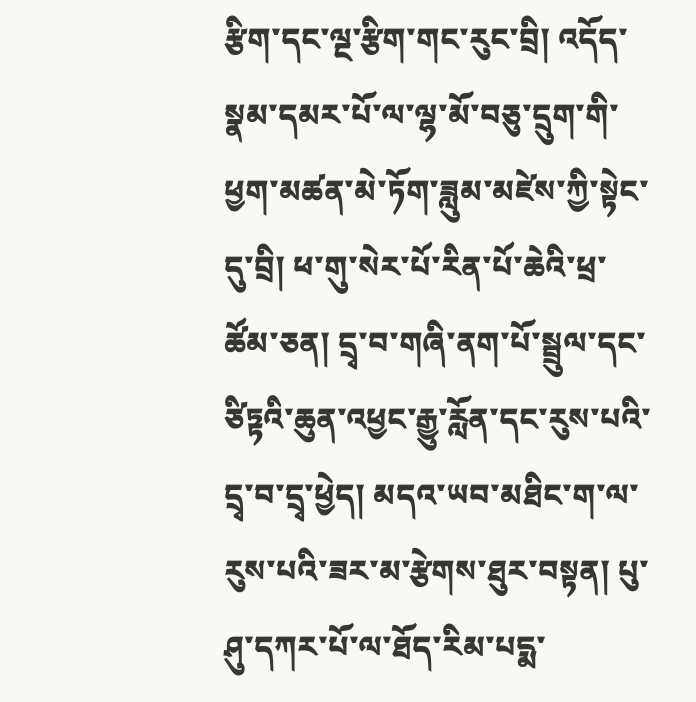རྩིག་དང་ལྔ་རྩིག་གང་རུང་བྲི། འདོད་སྣམ་དམར་པོ་ལ་ལྷ་མོ་བཅུ་དྲུག་གི་ཕྱག་མཚན་མེ་ཏོག་ཟླུམ་མཛེས་ཀྱི་སྟེང་དུ་བྲི། ཕ་གུ་སེར་པོ་རིན་པོ་ཆེའི་ཕྲ་ཚོམ་ཅན། དྲྭ་བ་གཞི་ནག་པོ་སྦྲུལ་དང་ཙིཏྟའི་ཆུན་འཕྱང་རྒྱུ་རློན་དང་རུས་པའི་དྲྭ་བ་དྲྭ་ཕྱེད། མདའ་ཡབ་མཐིང་ག་ལ་རུས་པའི་ཟར་མ་རྩེགས་ཐུར་བསྟན། པུ་ཤུ་དཀར་པོ་ལ་ཐོད་རིམ་པདྨ་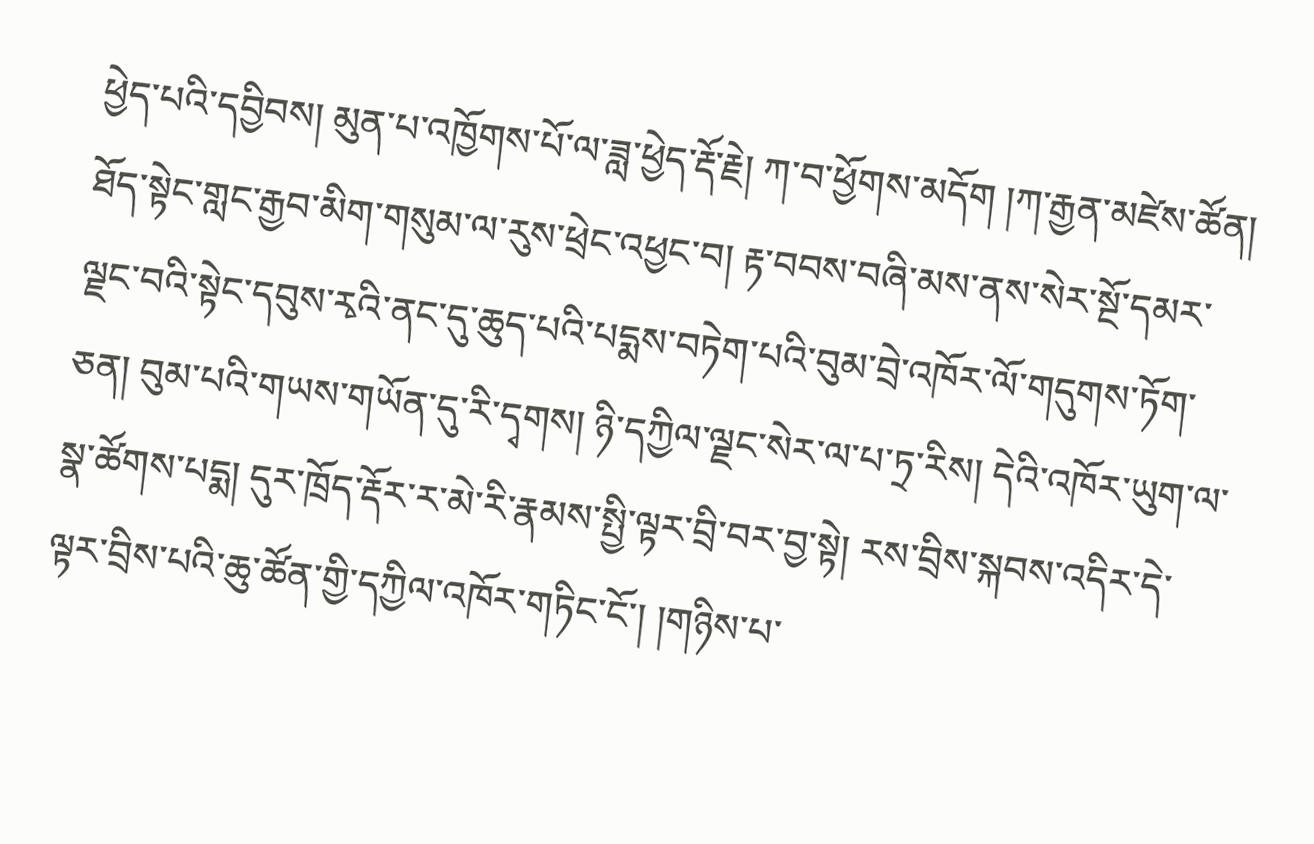ཕྱེད་པའི་དབྱིབས། མུན་པ་འཁྱོགས་པོ་ལ་ཟླ་ཕྱེད་རྡོ་རྗེ། ཀ་བ་ཕྱོགས་མདོག །ཀ་རྒྱན་མཛེས་ཚོན། ཐོད་སྟེང་གླང་རྒྱབ་མིག་གསུམ་ལ་རུས་ཕྲེང་འཕྱང་བ། རྟ་བབས་བཞི་མས་ནས་སེར་སྔོ་དམར་ལྗང་བའི་སྟེང་དབུས་རྭའི་ནང་དུ་ཆུད་པའི་པདྨས་བཏེག་པའི་བུམ་བྲེ་འཁོར་ལོ་གདུགས་ཏོག་ཅན། བུམ་པའི་གཡས་གཡོན་དུ་རི་དྭགས། ཉི་དཀྱིལ་ལྗང་སེར་ལ་པ་ཏྲ་རིས། དེའི་འཁོར་ཡུག་ལ་སྣ་ཚོགས་པདྨ། དུར་ཁྲོད་རྡོར་ར་མེ་རི་རྣམས་སྤྱི་ལྟར་བྲི་བར་བྱ་སྟེ། རས་བྲིས་སྐབས་འདིར་དེ་ལྟར་བྲིས་པའི་ཆུ་ཚོན་གྱི་དཀྱིལ་འཁོར་གཏིང་ངོ་། །གཉིས་པ་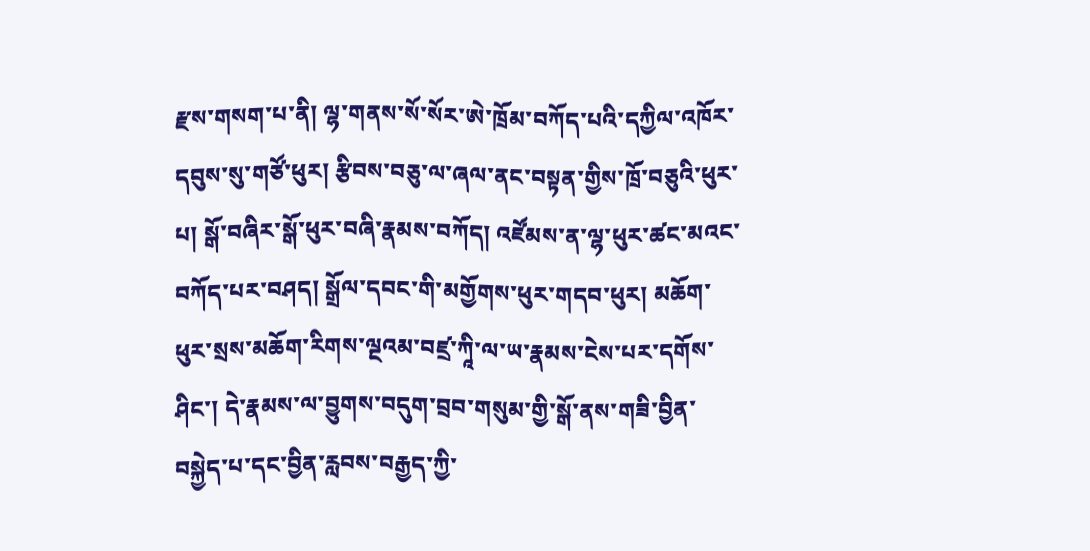རྫས་གསག་པ་ནི། ལྷ་གནས་སོ་སོར་ཨེ་ཁྲོམ་བཀོད་པའི་དཀྱིལ་འཁོར་དབུས་སུ་གཙོ་ཕུར། རྩིབས་བཅུ་ལ་ཞལ་ནང་བསྟན་གྱིས་ཁྲོ་བཅུའི་ཕུར་པ། སྒོ་བཞིར་སྒོ་ཕུར་བཞི་རྣམས་བཀོད། འཛོམས་ན་ལྷ་ཕུར་ཚང་མའང་བཀོད་པར་བཤད། སྒྲོལ་དབང་གི་མགྱོགས་ཕུར་གདབ་ཕུར། མཆོག་ཕུར་སྲས་མཆོག་རིགས་ལྔའམ་བཛྲ་ཀཱི་ལ་ཡ་རྣམས་ངེས་པར་དགོས་ཤིང་། དེ་རྣམས་ལ་བྱུགས་བདུག་བྲབ་གསུམ་གྱི་སྒོ་ནས་གཟི་བྱིན་བསྐྱེད་པ་དང་བྱིན་རླབས་བརྒྱད་ཀྱི་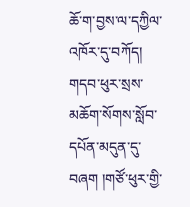ཆོ་ག་བྱས་ལ་དཀྱིལ་འཁོར་དུ་བཀོད། གདབ་ཕུར་སྲས་མཆོག་སོགས་སློབ་དཔོན་མདུན་དུ་བཞག །གཙོ་ཕུར་གྱི་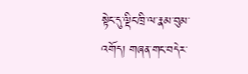སྟེང་དུ་ལྡིང་ཁྲི་ལ་རྣམ་བུམ་འགོད། གཞན་གང་བདེར་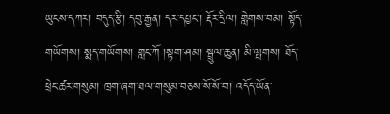ཡུངས་དཀར། བདུད་རྩི། དབུ་རྒྱན། དར་དཔྱང་། རྡོར་དྲིལ། གླེགས་བམ། སྟོད་གཡོགས། སྨད་གཡོགས། གླང་ཀོ །སྟག་ཤམ། སྦྲུལ་ཆུན། མི་ལྤགས། ཐོད་ཕྲེང་ཚར་གསུམ། ཁྲག་ཞག་ཐལ་གསུམ་བཅས་སོ་སོ་བ། འདོད་ཡོན་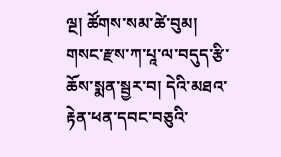ལྔ། ཚོགས་སམ་ཚེ་བུམ། གསང་རྫས་ཀ་པཱ་ལ་བདུད་རྩི་ཆོས་སྨན་སྦྱར་བ། དེའི་མཐའ་རྟེན་ཕན་དབང་བཅུའི་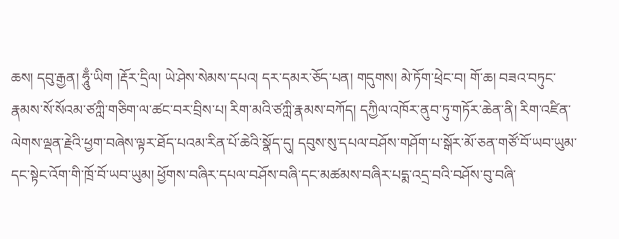ཆས། དབུ་རྒྱན། ཧཱུྃ་ཡིག །རྡོར་དྲིལ། ཡེ་ཤེས་སེམས་དཔའ། དར་དམར་ཅོད་པན། གདུགས། མེ་ཏོག་ཕྲེང་བ། གོ་ཆ། བཟའ་བཏུང་རྣམས་སོ་སོའམ་ཙཀླི་གཅིག་ལ་ཚང་བར་བྲིས་པ། རིག་མའི་ཙཀླི་རྣམས་བཀོད། དཀྱིལ་འཁོར་ནུབ་ཏུ་གཏོར་ཆེན་ནི། རིག་འཛིན་ལེགས་ལྡན་རྗེའི་ཕྱག་བཞེས་ལྟར་ཐོད་པའམ་རིན་པོ་ཆེའི་སྣོད་དུ། དབུས་སུ་དཔལ་བཤོས་གཤོག་པ་སྒོར་མོ་ཅན་གཙོ་བོ་ཡབ་ཡུམ་དང་སྟེང་འོག་གི་ཁྲོ་བོ་ཡབ་ཡུམ། ཕྱོགས་བཞིར་དཔལ་བཤོས་བཞི་དང་མཚམས་བཞིར་པདྨ་འདྲ་བའི་བཤོས་བུ་བཞི་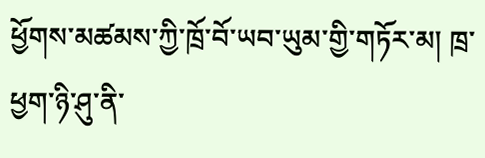ཕྱོགས་མཚམས་ཀྱི་ཁྲོ་བོ་ཡབ་ཡུམ་གྱི་གཏོར་མ། ཁྲ་ཕྱག་ཉི་ཤུ་ནི་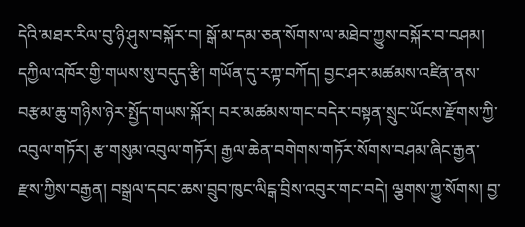དེའི་མཐར་རིལ་བུ་ཉི་ཤུས་བསྐོར་བ། སྒོ་མ་དམ་ཅན་སོགས་ལ་མཐེབ་ཀྱུས་བསྐོར་བ་བཤམ། དཀྱིལ་འཁོར་གྱི་གཡས་སུ་བདུད་རྩི། གཡོན་དུ་རཀྟ་བཀོད། བྱང་ཤར་མཚམས་འཛིན་ནས་བརྩམ་ཆུ་གཉིས་ཉེར་སྤྱོད་གཡས་སྐོར། བར་མཚམས་གང་བདེར་བསྟན་སྲུང་ཡོངས་རྫོགས་ཀྱི་འབུལ་གཏོར། རྩ་གསུམ་འབུལ་གཏོར། རྒྱལ་ཆེན་བགེགས་གཏོར་སོགས་བཤམ་ཞིང་རྒྱན་རྫས་ཀྱིས་བརྒྱན། བསྒྲལ་དབང་ཆས་བྲུབ་ཁུང་ལིངྒ་བྲིས་འབུར་གང་བདེ། ལྕགས་ཀྱུ་སོགས། བྱ་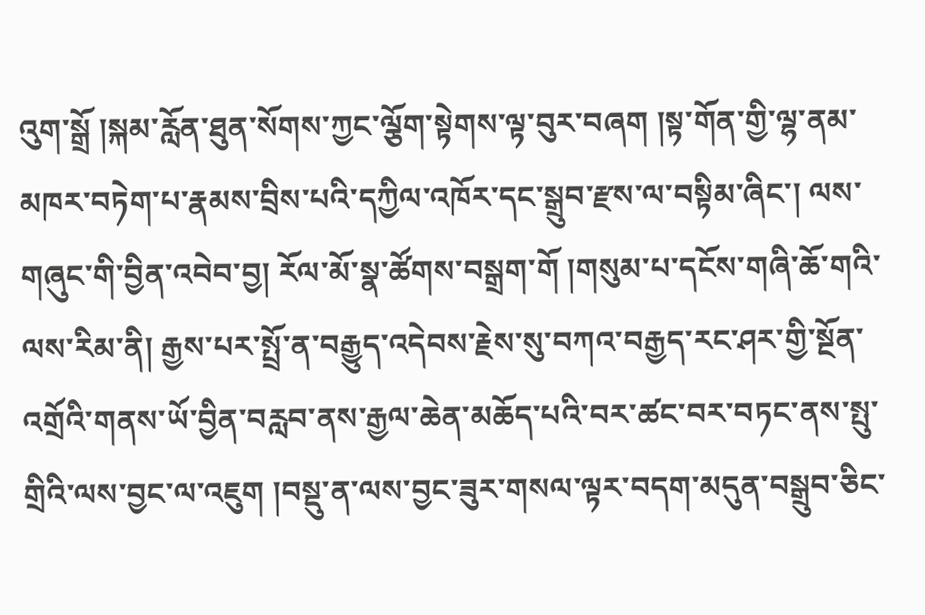འུག་སྒྲོ །སྐམ་རློན་ཐུན་སོགས་ཀྱང་ལྕོག་སྟེགས་ལྟ་བུར་བཞག །སྟ་གོན་གྱི་ལྷ་ནམ་མཁར་བཏེག་པ་རྣམས་བྲིས་པའི་དཀྱིལ་འཁོར་དང་སྒྲུབ་རྫས་ལ་བསྟིམ་ཞིང་། ལས་གཞུང་གི་བྱིན་འབེབ་བྱ། རོལ་མོ་སྣ་ཚོགས་བསྒྲག་གོ །གསུམ་པ་དངོས་གཞི་ཆོ་གའི་ལས་རིམ་ནི། རྒྱས་པར་སྤྲོ་ན་བརྒྱུད་འདེབས་རྗེས་སུ་བཀའ་བརྒྱད་རང་ཤར་གྱི་སྔོན་འགྲོའི་གནས་ཡོ་བྱིན་བརླབ་ནས་རྒྱལ་ཆེན་མཆོད་པའི་བར་ཚང་བར་བཏང་ནས་སྤུ་གྲིའི་ལས་བྱང་ལ་འཇུག །བསྡུ་ན་ལས་བྱང་ཟུར་གསལ་ལྟར་བདག་མདུན་བསྒྲུབ་ཅིང་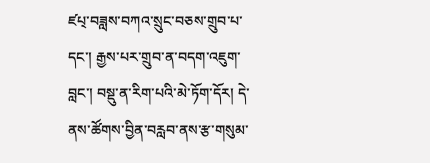ཛཔ྄་བཟླས་བཀའ་སྲུང་བཅས་གྲུབ་པ་དང་། རྒྱས་པར་གྲུབ་ན་བདག་འཇུག་བླང་། བསྡུ་ན་རིག་པའི་མེ་ཏོག་དོར། དེ་ནས་ཚོགས་བྱིན་བརླབ་ནས་རྩ་གསུམ་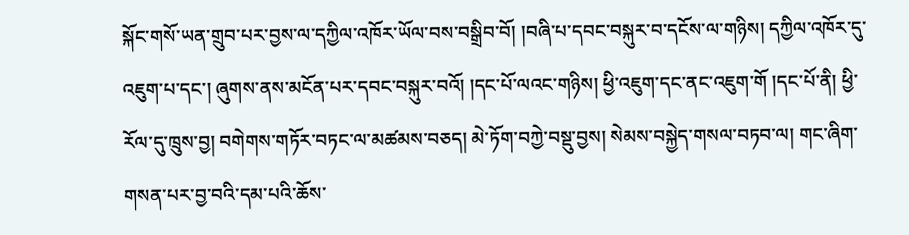སྐོང་གསོ་ཡན་གྲུབ་པར་བྱས་ལ་དཀྱིལ་འཁོར་ཡོལ་བས་བསྒྲིབ་བོ། །བཞི་པ་དབང་བསྐུར་བ་དངོས་ལ་གཉིས། དཀྱིལ་འཁོར་དུ་འཇུག་པ་དང་། ཞུགས་ནས་མངོན་པར་དབང་བསྐུར་བའོ། །དང་པོ་ལའང་གཉིས། ཕྱི་འཇུག་དང་ནང་འཇུག་གོ །དང་པོ་ནི། ཕྱི་རོལ་དུ་ཁྲུས་བྱ། བགེགས་གཏོར་བཏང་ལ་མཚམས་བཅད། མེ་ཏོག་བཀྱེ་བསྡུ་བྱས། སེམས་བསྐྱེད་གསལ་བཏབ་ལ། གང་ཞིག་གསན་པར་བྱ་བའི་དམ་པའི་ཆོས་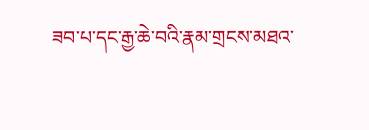ཟབ་པ་དང་རྒྱ་ཆེ་བའི་རྣམ་གྲངས་མཐའ་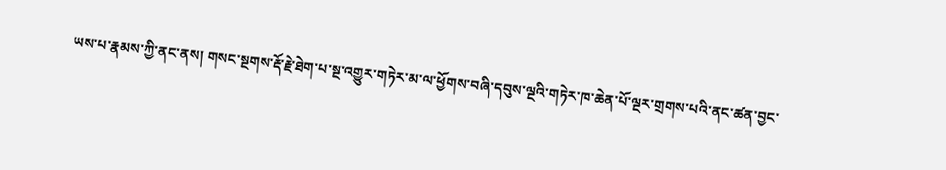ཡས་པ་རྣམས་ཀྱི་ནང་ནས། གསང་སྔགས་རྡོ་རྗེ་ཐེག་པ་སྔ་འགྱུར་གཏེར་མ་ལ་ཕྱོགས་བཞི་དབུས་ལྔའི་གཏེར་ཁ་ཆེན་པོ་ལྔར་གྲགས་པའི་ནང་ཚན་བྱང་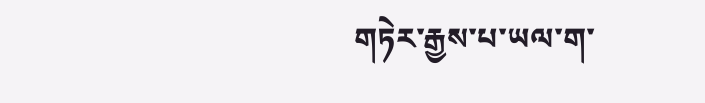གཏེར་རྒྱས་པ་ཡལ་ག་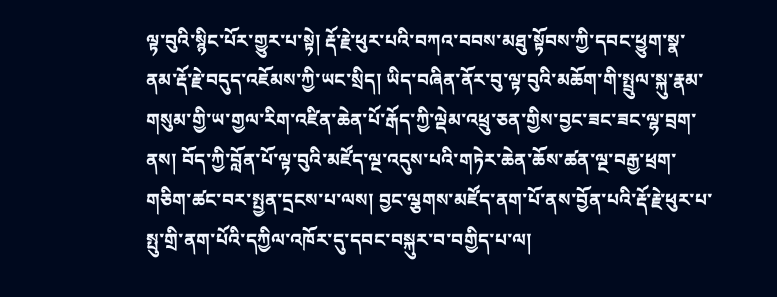ལྟ་བུའི་སྙིང་པོར་གྱུར་པ་སྟེ། རྡོ་རྗེ་ཕུར་པའི་བཀའ་བབས་མཐུ་སྟོབས་ཀྱི་དབང་ཕྱུག་སྣ་ནམ་རྡོ་རྗེ་བདུད་འཇོམས་ཀྱི་ཡང་སྲིད། ཡིད་བཞིན་ནོར་བུ་ལྟ་བུའི་མཆོག་གི་སྤྲུལ་སྐུ་རྣམ་གསུམ་གྱི་ཡ་གྱལ་རིག་འཛིན་ཆེན་པོ་རྒོད་ཀྱི་ལྡེམ་འཕྲུ་ཅན་གྱིས་བྱང་ཟང་ཟང་ལྷ་བྲག་ནས། བོད་ཀྱི་བློན་པོ་ལྟ་བུའི་མཛོད་ལྔ་འདུས་པའི་གཏེར་ཆེན་ཆོས་ཚན་ལྔ་བརྒྱ་ཕྲག་གཅིག་ཚང་བར་སྤྱན་དྲངས་པ་ལས། བྱང་ལྕགས་མཛོད་ནག་པོ་ནས་བྱོན་པའི་རྡོ་རྗེ་ཕུར་པ་སྤུ་གྲི་ནག་པོའི་དཀྱིལ་འཁོར་དུ་དབང་བསྐུར་བ་བགྱིད་པ་ལ།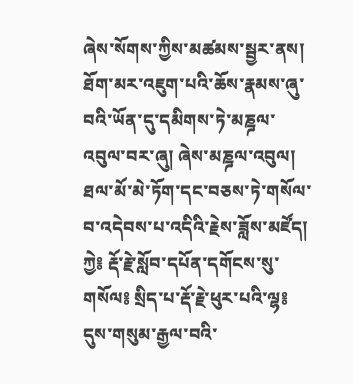ཞེས་སོགས་ཀྱིས་མཚམས་སྦྱར་ནས། ཐོག་མར་འཇུག་པའི་ཆོས་རྣམས་ཞུ་བའི་ཡོན་དུ་དམིགས་ཏེ་མཎྜལ་འབུལ་བར་ཞུ། ཞེས་མཎྜལ་འབུལ། ཐལ་མོ་མེ་ཏོག་དང་བཅས་ཏེ་གསོལ་བ་འདེབས་པ་འདིའི་རྗེས་ཟློས་མཛོད། ཀྱེ༔ རྡོ་རྗེ་སློབ་དཔོན་དགོངས་སུ་གསོལ༔ སྲིད་པ་རྡོ་རྗེ་ཕུར་པའི་ལྷ༔ དུས་གསུམ་རྒྱལ་བའི་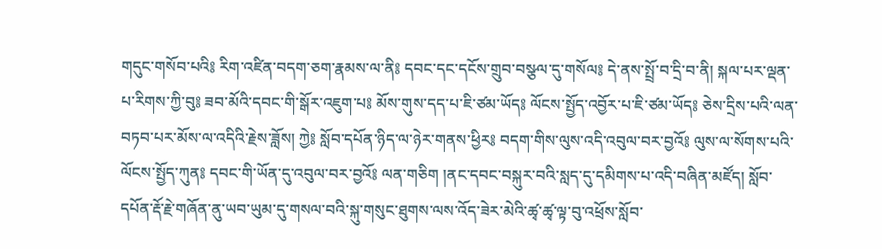གདུང་གསོབ་པའི༔ རིག་འཛིན་བདག་ཅག་རྣམས་ལ་ནི༔ དབང་དང་དངོས་གྲུབ་བསྩལ་དུ་གསོལ༔ དེ་ནས་སྤྲོ་བ་དྲི་བ་ནི། སྐལ་པར་ལྡན་པ་རིགས་ཀྱི་བུ༔ ཟབ་མོའི་དབང་གི་སྒོར་འཇུག་པ༔ མོས་གུས་དད་པ་ཇི་ཙམ་ཡོད༔ ལོངས་སྤྱོད་འབྱོར་པ་ཇི་ཙམ་ཡོད༔ ཅེས་དྲིས་པའི་ལན་བཏབ་པར་མོས་ལ་འདིའི་རྗེས་ཟློས། ཀྱེ༔ སློབ་དཔོན་ཉིད་ལ་ཉེར་གནས་ཕྱིར༔ བདག་གིས་ལུས་འདི་འབུལ་བར་བྱའོ༔ ལུས་ལ་སོགས་པའི་ལོངས་སྤྱོད་ཀུན༔ དབང་གི་ཡོན་དུ་འབུལ་བར་བྱའོ༔ ལན་གཅིག །ནང་དབང་བསྐུར་བའི་སླད་དུ་དམིགས་པ་འདི་བཞིན་མཛོད། སློབ་དཔོན་རྡོ་རྗེ་གཞོན་ནུ་ཡབ་ཡུམ་དུ་གསལ་བའི་སྐུ་གསུང་ཐུགས་ལས་འོད་ཟེར་མེའི་ཚྭ་ཚྭ་ལྟ་བུ་འཕྲོས་སློབ་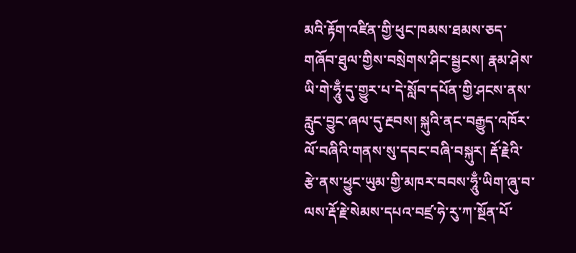མའི་རྟོག་འཛིན་གྱི་ཕུང་ཁམས་ཐམས་ཅད་གཞོབ་ཐུལ་གྱིས་བསྲེགས་ཤིང་སྦྱངས། རྣམ་ཤེས་ཡི་གེ་ཧཱུྃ་དུ་གྱུར་པ་དེ་སློབ་དཔོན་གྱི་ཤངས་ནས་རླུང་བྱུང་ཞལ་དུ་རྔབས། སྐུའི་ནང་བརྒྱུད་འཁོར་ལོ་བཞིའི་གནས་སུ་དབང་བཞི་བསྐུར། རྡོ་རྗེའི་རྩེ་ནས་ཕྱུང་ཡུམ་གྱི་མཁར་བབས་ཧཱུྃ་ཡིག་ཞུ་བ་ལས་རྡོ་རྗེ་སེམས་དཔའ་བཛྲ་ཧེ་རུ་ཀ་སྔོན་པོ་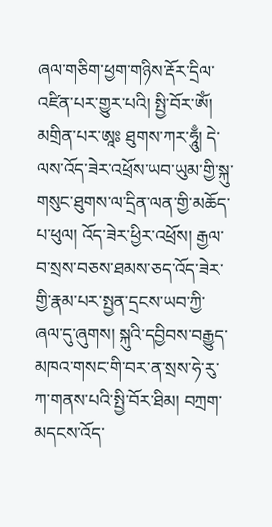ཞལ་གཅིག་ཕྱག་གཉིས་རྡོར་དྲིལ་འཛིན་པར་གྱུར་པའི། སྤྱི་བོར་ཨོཾ། མགྲིན་པར་ཨཱཿ ཐུགས་ཀར་ཧཱུྃ། དེ་ལས་འོད་ཟེར་འཕྲོས་ཡབ་ཡུམ་གྱི་སྐུ་གསུང་ཐུགས་ལ་དྲིན་ལན་གྱི་མཆོད་པ་ཕུལ། འོད་ཟེར་ཕྱིར་འཕྲོས། རྒྱལ་བ་སྲས་བཅས་ཐམས་ཅད་འོད་ཟེར་གྱི་རྣམ་པར་སྤྱན་དྲངས་ཡབ་ཀྱི་ཞལ་དུ་ཞུགས། སྐུའི་དབྱིབས་བརྒྱུད་མཁའ་གསང་གི་བར་ན་སྲས་ཧེ་རུ་ཀ་གནས་པའི་སྤྱི་བོར་ཐིམ། བཀྲག་མདངས་འོད་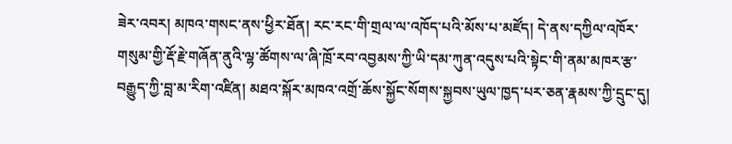ཟེར་འབར། མཁའ་གསང་ནས་ཕྱིར་ཐོན། རང་རང་གི་གྲལ་ལ་འཁོད་པའི་མོས་པ་མཛོད། དེ་ནས་དཀྱིལ་འཁོར་གསུམ་གྱི་རྡོ་རྗེ་གཞོན་ནུའི་ལྷ་ཚོགས་ལ་ཞི་ཁྲོ་རབ་འབྱམས་ཀྱི་ཡི་དམ་ཀུན་འདུས་པའི་སྟེང་གི་ནམ་མཁར་རྩ་བརྒྱུད་ཀྱི་བླ་མ་རིག་འཛིན། མཐའ་སྐོར་མཁའ་འགྲོ་ཆོས་སྐྱོང་སོགས་སྐྱབས་ཡུལ་ཁྱད་པར་ཅན་རྣམས་ཀྱི་དྲུང་དུ།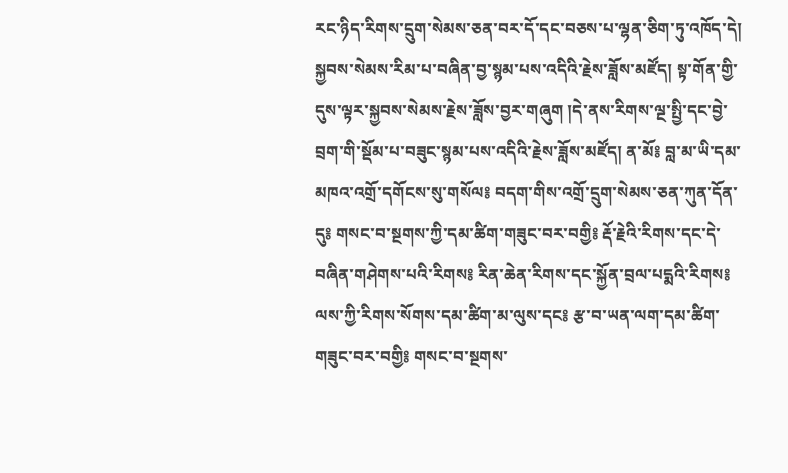རང་ཉིད་རིགས་དྲུག་སེམས་ཅན་བར་དོ་དང་བཅས་པ་ལྷན་ཅིག་ཏུ་འཁོད་དེ། སྐྱབས་སེམས་རིམ་པ་བཞིན་བྱ་སྙམ་པས་འདིའི་རྗེས་ཟློས་མཛོད། སྟ་གོན་གྱི་དུས་ལྟར་སྐྱབས་སེམས་རྗེས་ཟློས་བྱར་གཞུག །དེ་ནས་རིགས་ལྔ་སྤྱི་དང་བྱེ་བྲག་གི་སྡོམ་པ་བཟུང་སྙམ་པས་འདིའི་རྗེས་ཟློས་མཛོད། ན་མོ༔ བླ་མ་ཡི་དམ་མཁའ་འགྲོ་དགོངས་སུ་གསོལ༔ བདག་གིས་འགྲོ་དྲུག་སེམས་ཅན་ཀུན་དོན་དུ༔ གསང་བ་སྔགས་ཀྱི་དམ་ཚིག་གཟུང་བར་བགྱི༔ རྡོ་རྗེའི་རིགས་དང་དེ་བཞིན་གཤེགས་པའི་རིགས༔ རིན་ཆེན་རིགས་དང་སྐྱོན་བྲལ་པདྨའི་རིགས༔ ལས་ཀྱི་རིགས་སོགས་དམ་ཚིག་མ་ལུས་དང༔ རྩ་བ་ཡན་ལག་དམ་ཚིག་གཟུང་བར་བགྱི༔ གསང་བ་སྔགས་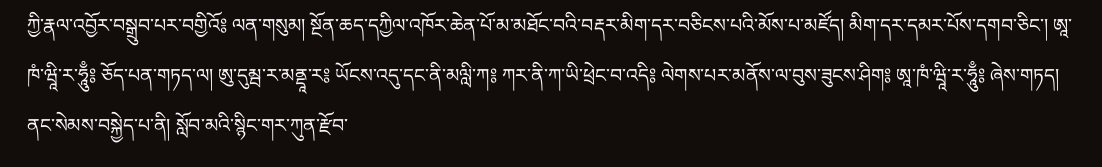ཀྱི་རྣལ་འབྱོར་བསྒྲུབ་པར་བགྱིའོ༔ ལན་གསུམ། སྔོན་ཆད་དཀྱིལ་འཁོར་ཆེན་པོ་མ་མཐོང་བའི་བརྡར་མིག་དར་བཅིངས་པའི་མོས་པ་མཛོད། མིག་དར་དམར་པོས་དགབ་ཅིང་། ཨཱ་ཁཾ་ཝཱི་ར་ཧཱུྃ༔ ཅོད་པན་གཏད་ལ། ཨུ་དུམྦ་ར་མནྡཱ་ར༔ ཡོངས་འདུ་དང་ནི་མལླི་ཀ༔ ཀར་ནི་ཀ་ཡི་ཕྲེང་བ་འདི༔ ལེགས་པར་མནོས་ལ་བུས་ཟུངས་ཤིག༔ ཨཱ་ཁཾ་ཝཱི་ར་ཧཱུྃ༔ ཞེས་གཏད། ནང་སེམས་བསྐྱེད་པ་ནི། སློབ་མའི་སྙིང་གར་ཀུན་རྫོབ་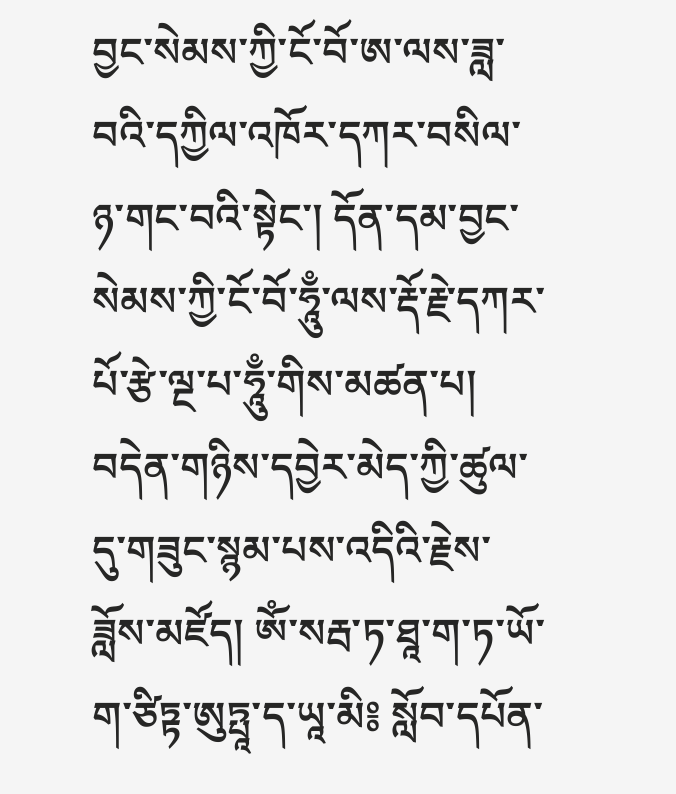བྱང་སེམས་ཀྱི་ངོ་བོ་ཨ་ལས་ཟླ་བའི་དཀྱིལ་འཁོར་དཀར་བསིལ་ཉ་གང་བའི་སྟེང་། དོན་དམ་བྱང་སེམས་ཀྱི་ངོ་བོ་ཧཱུྃ་ལས་རྡོ་རྗེ་དཀར་པོ་རྩེ་ལྔ་པ་ཧཱུྃ་གིས་མཚན་པ། བདེན་གཉིས་དབྱེར་མེད་ཀྱི་ཚུལ་དུ་གཟུང་སྙམ་པས་འདིའི་རྗེས་ཟློས་མཛོད། ཨོཾ་སརྦ་ཏ་ཐཱ་ག་ཏ་ཡོ་ག་ཙིཏྟ་ཨུཏྤཱ་ད་ཡཱ་མི༔ སློབ་དཔོན་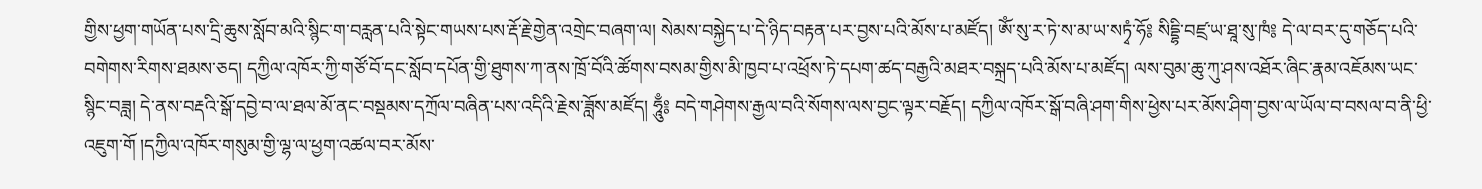གྱིས་ཕྱག་གཡོན་པས་དྲི་ཆུས་སློབ་མའི་སྙིང་ག་བརླན་པའི་སྟེང་གཡས་པས་རྡོ་རྗེ་གྱེན་འགྲེང་བཞག་ལ། སེམས་བསྐྱེད་པ་དེ་ཉིད་བརྟན་པར་བྱས་པའི་མོས་པ་མཛོད། ཨོཾ་སུ་ར་ཏེ་ས་མ་ཡ་སཏྭཾ་ཧོ༔ སིདྡྷི་བཛྲ་ཡ་ཐཱ་སུ་ཁཾ༔ དེ་ལ་བར་དུ་གཅོད་པའི་བགེགས་རིགས་ཐམས་ཅད། དཀྱིལ་འཁོར་ཀྱི་གཙོ་བོ་དང་སློབ་དཔོན་གྱི་ཐུགས་ཀ་ནས་ཁྲོ་བོའི་ཚོགས་བསམ་གྱིས་མི་ཁྱབ་པ་འཕྲོས་ཏེ་དཔག་ཚད་བརྒྱའི་མཐར་བསྐྲད་པའི་མོས་པ་མཛོད། ལས་བུམ་ཆུ་ཀུ་ཤས་འཐོར་ཞིང་རྣམ་འཇོམས་ཡང་སྙིང་བཟླ། དེ་ནས་བརྡའི་སྒོ་དབྱེ་བ་ལ་ཐལ་མོ་ནང་བསྡམས་དཀྲོལ་བཞིན་པས་འདིའི་རྗེས་ཟློས་མཛོད། ཧཱུྃ༔ བདེ་གཤེགས་རྒྱལ་བའི་སོགས་ལས་བྱང་ལྟར་བརྗོད། དཀྱིལ་འཁོར་སྒོ་བཞི་ཤག་གིས་ཕྱེས་པར་མོས་ཤིག་བྱས་ལ་ཡོལ་བ་བསལ་བ་ནི་ཕྱི་འཇུག་གོ །དཀྱིལ་འཁོར་གསུམ་གྱི་ལྷ་ལ་ཕྱག་འཚལ་བར་མོས་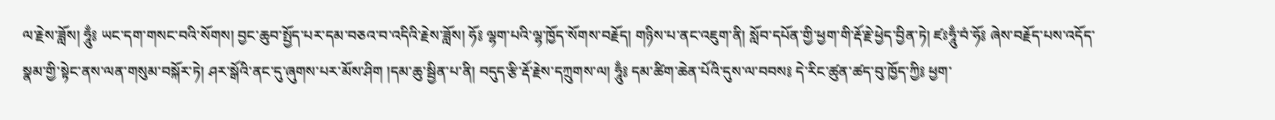ལ་རྗེས་ཟློས། ཧཱུྃ༔ ཡང་དག་གསང་བའི་སོགས། བྱང་ཆུབ་སྤྱོད་པར་དམ་བཅའ་བ་འདིའི་རྗེས་ཟློས། ཧོ༔ ལྷག་པའི་ལྷ་ཁྱོད་སོགས་བརྗོད། གཉིས་པ་ནང་འཇུག་ནི། སློབ་དཔོན་གྱི་ཕྱག་གི་རྡོ་རྗེ་ཕྱེད་བྱིན་ཏེ། ཛཿཧཱུྃ་བཾ་ཧོ༔ ཞེས་བརྗོད་པས་འདོད་སྣམ་གྱི་སྟེང་ནས་ལན་གསུམ་བསྐོར་ཏེ། ཤར་སྒོའི་ནང་དུ་ཞུགས་པར་མོས་ཤིག །དམ་ཆུ་སྦྱིན་པ་ནི། བདུད་རྩི་རྡོ་རྗེས་དཀྲུགས་ལ། ཧཱུྃ༔ དམ་ཚིག་ཆེན་པོའི་དུས་ལ་བབས༔ དེ་རིང་ཚུན་ཚད་བུ་ཁྱོད་ཀྱི༔ ཕྱག་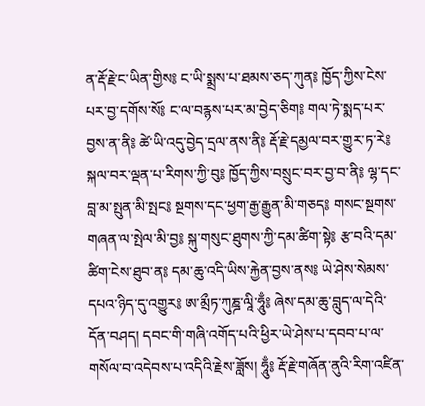ན་རྡོ་རྗེ་ང་ཡིན་གྱིས༔ ང་ཡི་སྨྲས་པ་ཐམས་ཅད་ཀུན༔ ཁྱོད་ཀྱིས་ངེས་པར་བྱ་དགོས་སོ༔ ང་ལ་བརྙས་པར་མ་བྱེད་ཅིག༔ གལ་ཏེ་སྨད་པར་བྱས་ན་ནི༔ ཚེ་ཡི་འདུ་བྱེད་དྲལ་ནས་ནི༔ རྡོ་རྗེ་དམྱལ་བར་གྱུར་ཏ་རེ༔ སྐལ་བར་ལྡན་པ་རིགས་ཀྱི་བུ༔ ཁྱོད་ཀྱིས་བསྲུང་བར་བྱ་བ་ནི༔ ལྷ་དང་བླ་མ་སྤུན་མི་སྤང༔ སྔགས་དང་ཕྱག་རྒྱ་རྒྱུན་མི་གཅད༔ གསང་སྔགས་གཞན་ལ་སྤེལ་མི་བྱ༔ སྐུ་གསུང་ཐུགས་ཀྱི་དམ་ཚིག་སྟེ༔ རྩ་བའི་དམ་ཚིག་ངེས་ཐུབ་ན༔ དམ་ཆུ་འདི་ཡིས་རྐྱེན་བྱས་ནས༔ ཡེ་ཤེས་སེམས་དཔའ་ཉིད་དུ་འགྱུར༔ ཨ་མྲྀཏ་ཀུཎྜ་ལཱི་ཧཱུྃ༔ ཞེས་དམ་ཆུ་བླུད་ལ་དེའི་དོན་བཤད། དབང་གི་གཞི་འགོད་པའི་ཕྱིར་ཡེ་ཤེས་པ་དབབ་པ་ལ་གསོལ་བ་འདེབས་པ་འདིའི་རྗེས་ཟློས། ཧཱུྃ༔ རྡོ་རྗེ་གཞོན་ནུའི་རིག་འཛིན་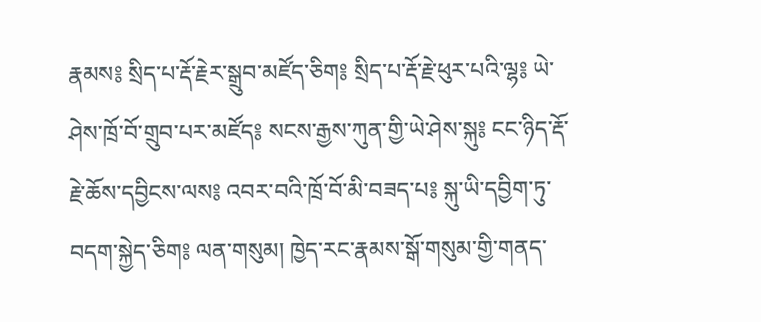རྣམས༔ སྲིད་པ་རྡོ་རྗེར་སྒྲུབ་མཛོད་ཅིག༔ སྲིད་པ་རྡོ་རྗེ་ཕུར་པའི་ལྷ༔ ཡེ་ཤེས་ཁྲོ་བོ་གྲུབ་པར་མཛོད༔ སངས་རྒྱས་ཀུན་གྱི་ཡེ་ཤེས་སྐུ༔ ངང་ཉིད་རྡོ་རྗེ་ཆོས་དབྱིངས་ལས༔ འབར་བའི་ཁྲོ་བོ་མི་བཟད་པ༔ སྐུ་ཡི་དབྱིག་ཏུ་བདག་སྐྱེད་ཅིག༔ ལན་གསུམ། ཁྱེད་རང་རྣམས་སྒོ་གསུམ་གྱི་གནད་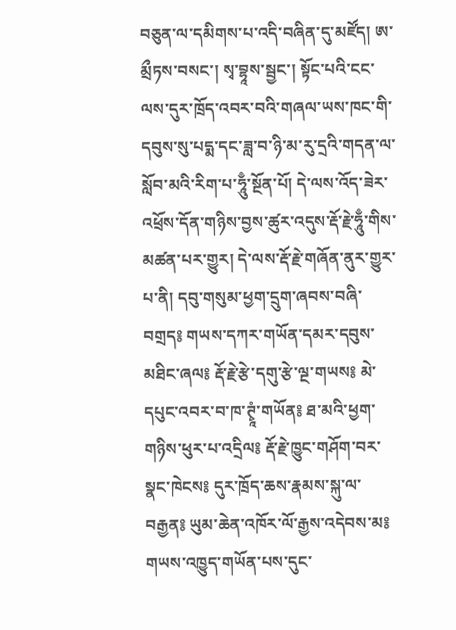བཅུན་ལ་དམིགས་པ་འདི་བཞིན་དུ་མཛོད། ཨ་མྲྀཏས་བསང་། སྭ་བྷཱས་སྦྱང་། སྟོང་པའི་ངང་ལས་དུར་ཁྲོད་འབར་བའི་གཞལ་ཡས་ཁང་གི་དབུས་སུ་པདྨ་དང་ཟླ་བ་ཉི་མ་རུ་དྲའི་གདན་ལ་སློབ་མའི་རིག་པ་ཧཱུྃ་སྔོན་པོ། དེ་ལས་འོད་ཟེར་འཕྲོས་དོན་གཉིས་བྱས་ཚུར་འདུས་རྡོ་རྗེ་ཧཱུྃ་གིས་མཚན་པར་གྱུར། དེ་ལས་རྡོ་རྗེ་གཞོན་ནུར་གྱུར་པ་ནི། དབུ་གསུམ་ཕྱག་དྲུག་ཞབས་བཞི་བགྲད༔ གཡས་དཀར་གཡོན་དམར་དབུས་མཐིང་ཞལ༔ རྡོ་རྗེ་རྩེ་དགུ་རྩེ་ལྔ་གཡས༔ མེ་དཔུང་འབར་བ་ཁ་ཊྭཱཾ་གཡོན༔ ཐ་མའི་ཕྱག་གཉིས་ཕུར་པ་འདྲིལ༔ རྡོ་རྗེ་ཁྱུང་གཤོག་བར་སྣང་ཁེངས༔ དུར་ཁྲོད་ཆས་རྣམས་སྐུ་ལ་བརྒྱན༔ ཡུམ་ཆེན་འཁོར་ལོ་རྒྱས་འདེབས་མ༔ གཡས་འཁྱུད་གཡོན་པས་དུང་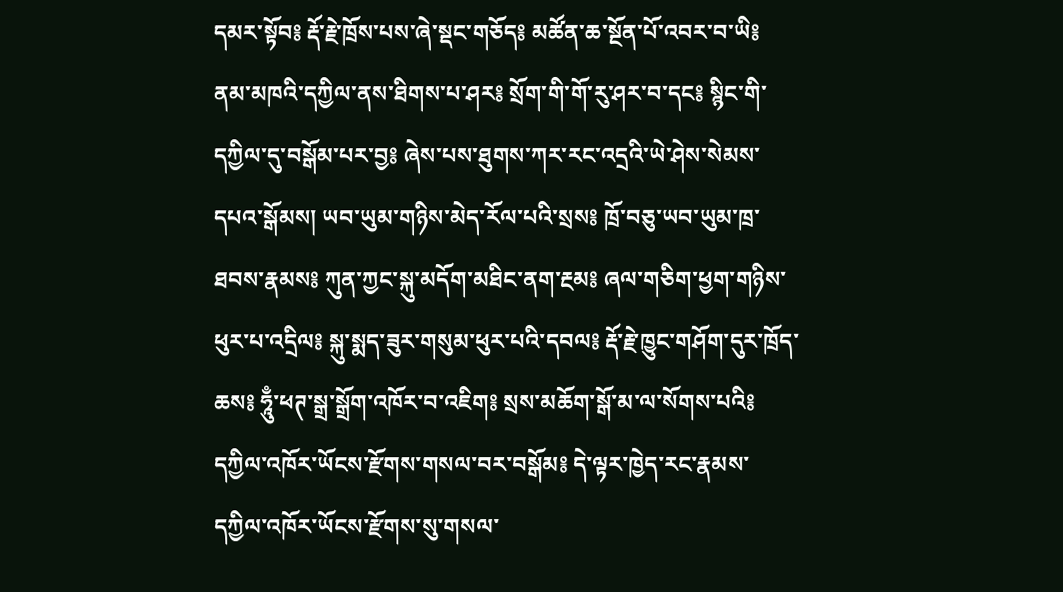དམར་སྟོབ༔ རྡོ་རྗེ་ཁྲོས་པས་ཞེ་སྡང་གཅོད༔ མཚོན་ཆ་སྔོན་པོ་འབར་བ་ཡི༔ ནམ་མཁའི་དཀྱིལ་ནས་ཐིགས་པ་ཤར༔ སྲོག་གི་གོ་རུ་ཤར་བ་དང༔ སྙིང་གི་དཀྱིལ་དུ་བསྒོམ་པར་བྱ༔ ཞེས་པས་ཐུགས་ཀར་རང་འདྲའི་ཡེ་ཤེས་སེམས་དཔའ་སྒོམས། ཡབ་ཡུམ་གཉིས་མེད་རོལ་པའི་སྲས༔ ཁྲོ་བཅུ་ཡབ་ཡུམ་ཁྲ་ཐབས་རྣམས༔ ཀུན་ཀྱང་སྐུ་མདོག་མཐིང་ནག་རྔམ༔ ཞལ་གཅིག་ཕྱག་གཉིས་ཕུར་པ་འདྲིལ༔ སྐུ་སྨད་ཟུར་གསུམ་ཕུར་པའི་དབལ༔ རྡོ་རྗེ་ཁྱུང་གཤོག་དུར་ཁྲོད་ཆས༔ ཧཱུྃ་ཕཊ་སྒྲ་སྒྲོག་འཁོར་བ་འཇིག༔ སྲས་མཆོག་སྒོ་མ་ལ་སོགས་པའི༔ དཀྱིལ་འཁོར་ཡོངས་རྫོགས་གསལ་བར་བསྒོམ༔ དེ་ལྟར་ཁྱེད་རང་རྣམས་དཀྱིལ་འཁོར་ཡོངས་རྫོགས་སུ་གསལ་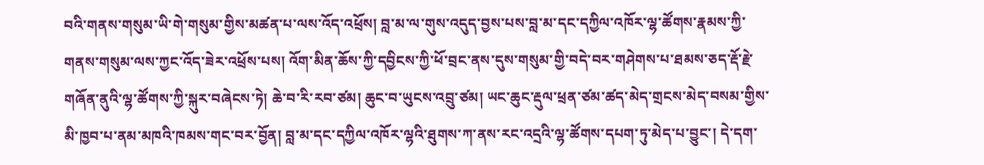བའི་གནས་གསུམ་ཡི་གེ་གསུམ་གྱིས་མཚན་པ་ལས་འོད་འཕྲོས། བླ་མ་ལ་གུས་འདུད་བྱས་པས་བླ་མ་དང་དཀྱིལ་འཁོར་ལྷ་ཚོགས་རྣམས་ཀྱི་གནས་གསུམ་ལས་ཀྱང་འོད་ཟེར་འཕྲོས་པས། འོག་མིན་ཆོས་ཀྱི་དབྱིངས་ཀྱི་ཕོ་བྲང་ནས་དུས་གསུམ་གྱི་བདེ་བར་གཤེགས་པ་ཐམས་ཅད་རྡོ་རྗེ་གཞོན་ནུའི་ལྷ་ཚོགས་ཀྱི་སྐུར་བཞེངས་ཏེ། ཆེ་བ་རི་རབ་ཙམ། ཆུང་བ་ཡུངས་འབྲུ་ཙམ། ཡང་ཆུང་རྡུལ་ཕྲན་ཙམ་ཚད་མེད་གྲངས་མེད་བསམ་གྱིས་མི་ཁྱབ་པ་ནམ་མཁའི་ཁམས་གང་བར་བྱོན། བླ་མ་དང་དཀྱིལ་འཁོར་ལྷའི་ཐུགས་ཀ་ནས་རང་འདྲའི་ལྷ་ཚོགས་དཔག་ཏུ་མེད་པ་བྱུང་། དེ་དག་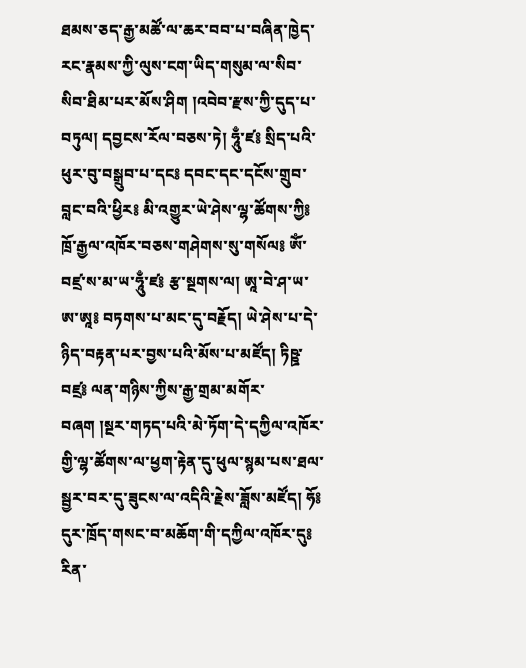ཐམས་ཅད་རྒྱ་མཚོ་ལ་ཆར་བབ་པ་བཞིན་ཁྱེད་རང་རྣམས་ཀྱི་ལུས་ངག་ཡིད་གསུམ་ལ་སིབ་སིབ་ཐིམ་པར་མོས་ཤིག །འབེབ་རྫས་ཀྱི་དུད་པ་བཏུལ། དབྱངས་རོལ་བཅས་ཏེ། ཧཱུྃ་ཛ༔ སྲིད་པའི་ཕུར་བུ་བསྒྲུབ་པ་དང༔ དབང་དང་དངོས་གྲུབ་བླང་བའི་ཕྱིར༔ མི་འགྱུར་ཡེ་ཤེས་ལྷ་ཚོགས་ཀྱི༔ ཁྲོ་རྒྱལ་འཁོར་བཅས་གཤེགས་སུ་གསོལ༔ ཨོཾ་བཛྲ་ས་མ་ཡ་ཧཱུྃ་ཛ༔ རྩ་སྔགས་ལ། ཨཱ་བེ་ཤ་ཡ་ཨ་ཨཱ༔ བཏགས་པ་མང་དུ་བརྗོད། ཡེ་ཤེས་པ་དེ་ཉིད་བརྟན་པར་བྱས་པའི་མོས་པ་མཛོད། ཏིཥྛ་བཛྲ༔ ལན་གཉིས་ཀྱིས་རྒྱ་གྲམ་མགོར་བཞག །སྔར་གཏད་པའི་མེ་ཏོག་དེ་དཀྱིལ་འཁོར་གྱི་ལྷ་ཚོགས་ལ་ཕྱག་རྟེན་དུ་ཕུལ་སྙམ་པས་ཐལ་སྦྱར་བར་དུ་ཟུངས་ལ་འདིའི་རྗེས་ཟློས་མཛོད། ཧོ༔ དུར་ཁྲོད་གསང་བ་མཆོག་གི་དཀྱིལ་འཁོར་དུ༔ རིན་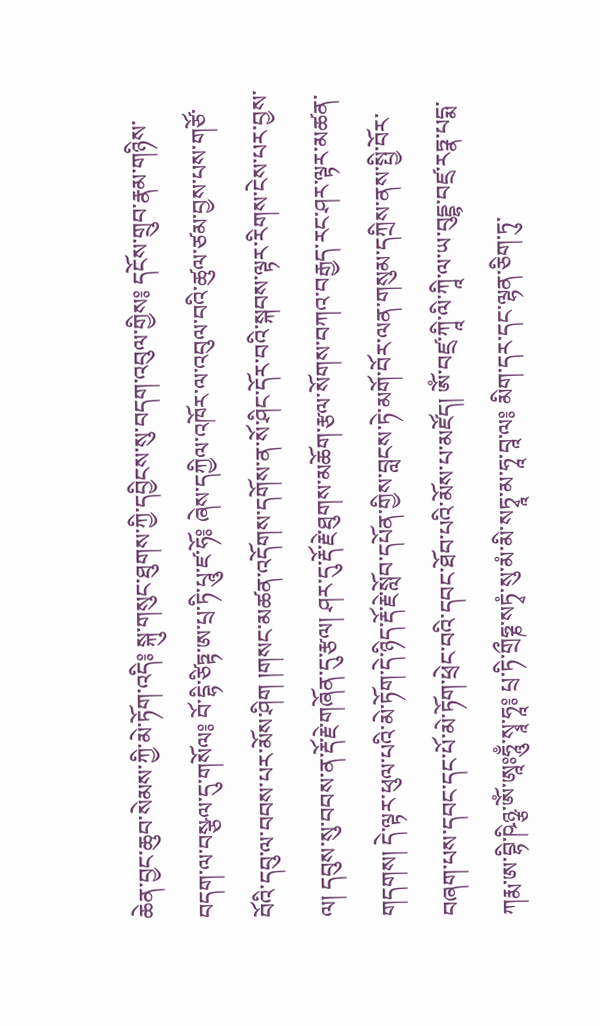ཆེན་བྱང་ཆུབ་སེམས་ཀྱི་མེ་ཏོག་འདི༔ སྐུ་གསུང་ཐུགས་ཀྱི་དབྱིངས་སུ་བདག་འབུལ་གྱིས༔ དངོས་གྲུབ་རྣམ་གཉིས་བདག་ལ་བསྩལ་དུ་གསོལ༔ བོ་དྷི་ཙིཏྟ་ཨ་པྲ་ཏི་པཱུ་ཛ་ཧོ༔ ཞེས་དཀྱིལ་འཁོར་ལ་འབུལ་བའི་ཚུལ་ཙམ་བྱས་པས་གཙོ་བོའི་དབུ་ལ་བབས་པར་མོས་ཤིག །གསང་མཚན་འདོགས་དགོས་ན་སོ་ཤིང་དོར་བའི་སྐབས་ལྟར་རིགས་ངེས་པར་བྱས་ལ། དབུས་སུ་བབས་ན་རྡོ་རྗེ་གཞོན་དུ་རྩལ། ཤར་དུ་རྡོ་རྗེ་ཐུགས་མཆོག་རྩལ་སོགས་བཀའ་བརྒྱད་རང་ཤར་ལྟར་མཚན་གདགས། དེ་ལྟར་ཕུལ་པའི་མེ་ཏོག་དེ་ཉིད་རྡོ་རྗེ་སློབ་དཔོན་གྱིས་བླངས་ཏེ་མགོ་བོར་ལན་གསུམ་དཀྲིས་ནས་སྤྱི་བོར་བཞག་པས་དབང་དང་པོ་མེ་ཏོག་ཕྲེང་བའི་དབང་ཐོབ་པའི་མོས་པ་མཛོད། ཨོཾ་བཛྲ་ཀཱི་ལི་ཀཱི་ལ་ཡ་བུདྡྷ་བཛྲ་རཏྣ་པདྨ་ཀརྨ་ཨ་བྷི་ཥིཉྩ་ཨོཾ་ཨཱཿཧཱུྃ་སྭཱ་ཧཱ༔ པྲ་ཏི་གྲྀཧྞ་སཏྭཾ་སུ་མཾ་མི་སཏྭཱ་མ་ཧཱ་བཱ་ལ༔ མིག་དར་དང་ལྷན་ཅིག་ཏུ་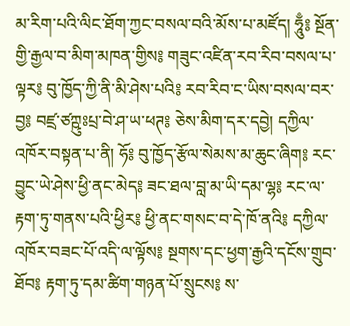མ་རིག་པའི་ལིང་ཐོག་ཀྱང་བསལ་བའི་མོས་པ་མཛོད། ཧཱུྃ༔ སྔོན་གྱི་རྒྱལ་བ་མིག་མཁན་གྱིས༔ གཟུང་འཛིན་རབ་རིབ་བསལ་པ་ལྟར༔ བུ་ཁྱོད་ཀྱི་ནི་མི་ཤེས་པའི༔ རབ་རིབ་ང་ཡིས་བསལ་བར་བྱ༔ བཛྲ་ཙཀྵུཿཔྲ་བེ་ཤ་ཡ་ཕཊ༔ ཅེས་མིག་དར་དབྱེ། དཀྱིལ་འཁོར་བསྟན་པ་ནི། ཧོ༔ བུ་ཁྱོད་རྩོལ་སེམས་མ་ཆུང་ཞིག༔ རང་བྱུང་ཡེ་ཤེས་ཕྱི་ནང་མེད༔ ཟང་ཐལ་བླ་མ་ཡི་དམ་ལྷ༔ རང་ལ་རྟག་ཏུ་གནས་པའི་ཕྱིར༔ ཕྱི་ནང་གསང་བ་དེ་ཁོ་ནའི༔ དཀྱིལ་འཁོར་བཟང་པོ་འདི་ལ་ལྟོས༔ སྔགས་དང་ཕྱག་རྒྱའི་དངོས་གྲུབ་ཐོབ༔ རྟག་ཏུ་དམ་ཚིག་གཉན་པོ་སྲུངས༔ ས་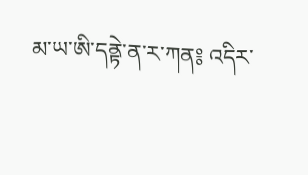མ་ཡ་ཨི་དནྟེ་ན་ར་ཀན༔ འདིར་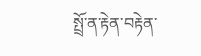སྤྲོ་ན་རྟེན་བརྟེན་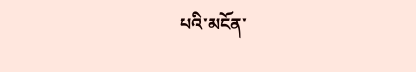པའི་མངོན་